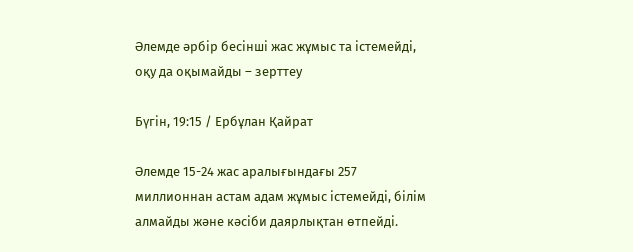Әлемде әрбір бесінші жас жұмыс та істемейді, оқу да оқымайды – зерттеу

Бүгін, 19:15 / Ербұлан Қайрат

Әлемде 15-24 жас аралығындағы 257 миллионнан астам адам жұмыс істемейді, білім алмайды және кәсіби даярлықтан өтпейді.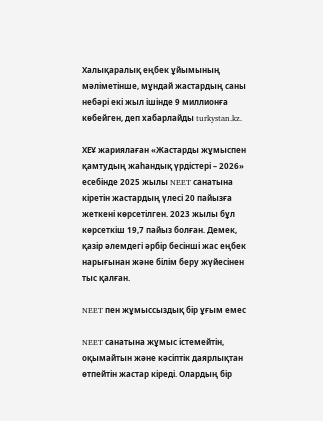Халықаралық еңбек ұйымының мәліметінше, мұндай жастардың саны небәрі екі жыл ішінде 9 миллионға көбейген, деп хабарлайды turkystan.kz.

ХЕҰ жариялаған «Жастарды жұмыспен қамтудың жаһандық үрдістері – 2026» есебінде 2025 жылы NEET санатына кіретін жастардың үлесі 20 пайызға жеткені көрсетілген. 2023 жылы бұл көрсеткіш 19,7 пайыз болған. Демек, қазір әлемдегі әрбір бесінші жас еңбек нарығынан және білім беру жүйесінен тыс қалған.

NEET пен жұмыссыздық бір ұғым емес

NEET санатына жұмыс істемейтін, оқымайтын және кәсіптік даярлықтан өтпейтін жастар кіреді. Олардың бір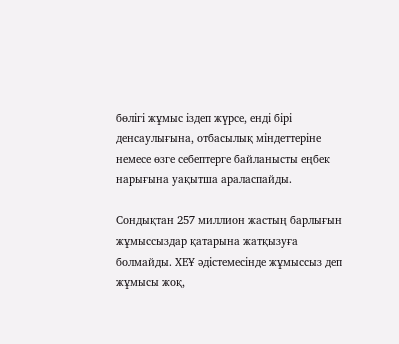бөлігі жұмыс іздеп жүрсе, енді бірі денсаулығына, отбасылық міндеттеріне немесе өзге себептерге байланысты еңбек нарығына уақытша араласпайды.

Сондықтан 257 миллион жастың барлығын жұмыссыздар қатарына жатқызуға болмайды. ХЕҰ әдістемесінде жұмыссыз деп жұмысы жоқ,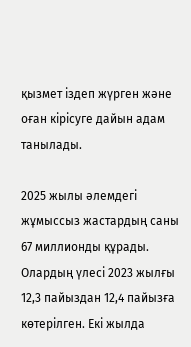қызмет іздеп жүрген және оған кірісуге дайын адам танылады.

2025 жылы әлемдегі жұмыссыз жастардың саны 67 миллионды құрады. Олардың үлесі 2023 жылғы 12,3 пайыздан 12,4 пайызға көтерілген. Екі жылда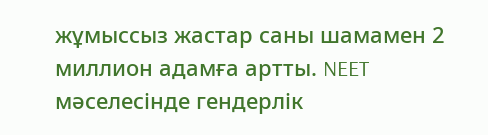жұмыссыз жастар саны шамамен 2 миллион адамға артты. NEET мәселесінде гендерлік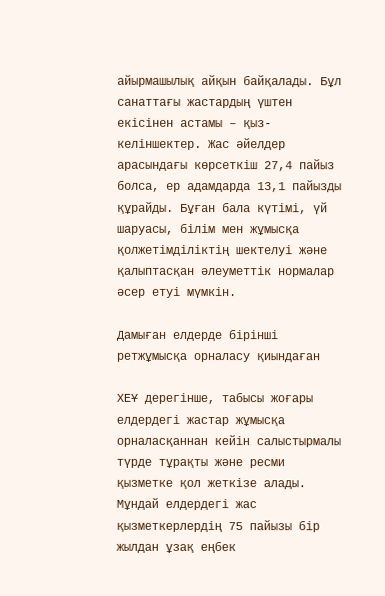айырмашылық айқын байқалады. Бұл санаттағы жастардың үштен екісінен астамы – қыз-келіншектер. Жас әйелдер арасындағы көрсеткіш 27,4 пайыз болса, ер адамдарда 13,1 пайызды құрайды. Бұған бала күтімі, үй шаруасы, білім мен жұмысқа қолжетімділіктің шектелуі және қалыптасқан әлеуметтік нормалар әсер етуі мүмкін.

Дамыған елдерде бірінші ретжұмысқа орналасу қиындаған

ХЕҰ дерегінше, табысы жоғары елдердегі жастар жұмысқа орналасқаннан кейін салыстырмалы түрде тұрақты және ресми қызметке қол жеткізе алады. Мұндай елдердегі жас қызметкерлердің 75 пайызы бір жылдан ұзақ еңбек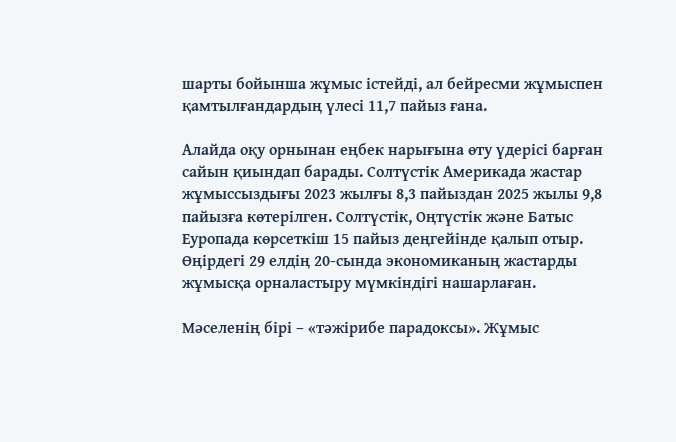шарты бойынша жұмыс істейді, ал бейресми жұмыспен қамтылғандардың үлесі 11,7 пайыз ғана.

Алайда оқу орнынан еңбек нарығына өту үдерісі барған сайын қиындап барады. Солтүстік Америкада жастар жұмыссыздығы 2023 жылғы 8,3 пайыздан 2025 жылы 9,8 пайызға көтерілген. Солтүстік, Оңтүстік және Батыс Еуропада көрсеткіш 15 пайыз деңгейінде қалып отыр. Өңірдегі 29 елдің 20-сында экономиканың жастарды жұмысқа орналастыру мүмкіндігі нашарлаған.

Мәселенің бірі – «тәжірибе парадоксы». Жұмыс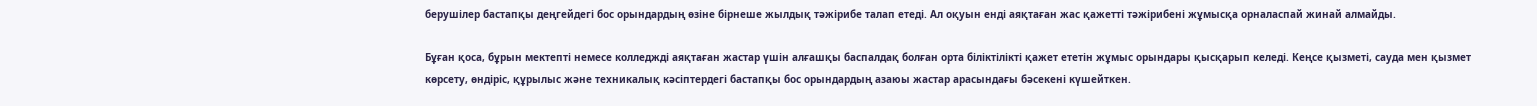берушілер бастапқы деңгейдегі бос орындардың өзіне бірнеше жылдық тәжірибе талап етеді. Ал оқуын енді аяқтаған жас қажетті тәжірибені жұмысқа орналаспай жинай алмайды.

Бұған қоса, бұрын мектепті немесе колледжді аяқтаған жастар үшін алғашқы баспалдақ болған орта біліктілікті қажет ететін жұмыс орындары қысқарып келеді. Кеңсе қызметі, сауда мен қызмет көрсету, өндіріс, құрылыс және техникалық кәсіптердегі бастапқы бос орындардың азаюы жастар арасындағы бәсекені күшейткен.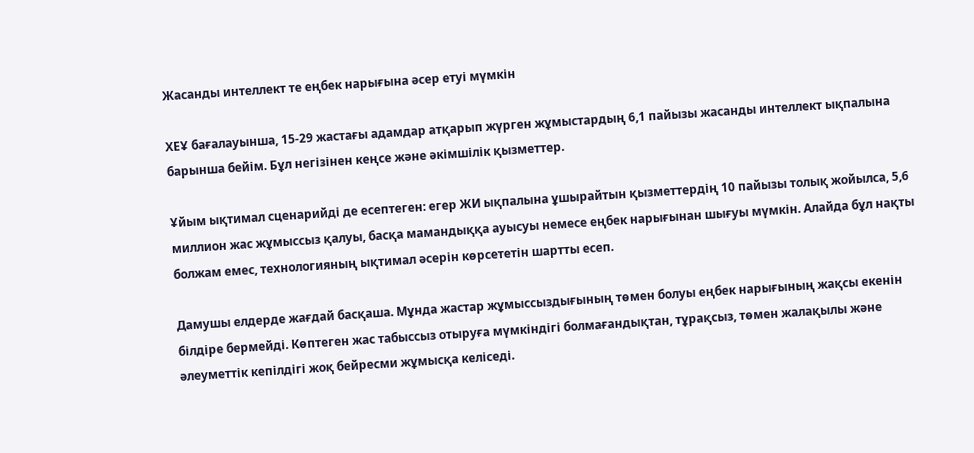Жасанды интеллект те еңбек нарығына әсер етуі мүмкін

ХЕҰ бағалауынша, 15-29 жастағы адамдар атқарып жүрген жұмыстардың 6,1 пайызы жасанды интеллект ықпалына барынша бейім. Бұл негізінен кеңсе және әкімшілік қызметтер.

Ұйым ықтимал сценарийді де есептеген: егер ЖИ ықпалына ұшырайтын қызметтердің 10 пайызы толық жойылса, 5,6 миллион жас жұмыссыз қалуы, басқа мамандыққа ауысуы немесе еңбек нарығынан шығуы мүмкін. Алайда бұл нақты болжам емес, технологияның ықтимал әсерін көрсететін шартты есеп.

Дамушы елдерде жағдай басқаша. Мұнда жастар жұмыссыздығының төмен болуы еңбек нарығының жақсы екенін білдіре бермейді. Көптеген жас табыссыз отыруға мүмкіндігі болмағандықтан, тұрақсыз, төмен жалақылы және әлеуметтік кепілдігі жоқ бейресми жұмысқа келіседі.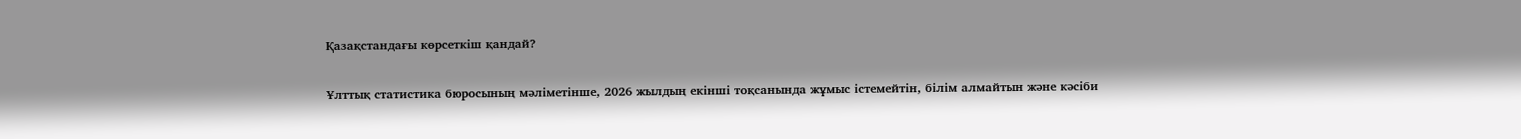Қазақстандағы көрсеткіш қандай?

Ұлттық статистика бюросының мәліметінше, 2026 жылдың екінші тоқсанында жұмыс істемейтін, білім алмайтын және кәсіби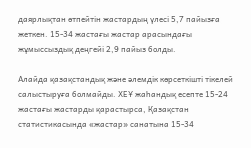даярлықтан өтпейтін жастардың үлесі 5,7 пайызға жеткен. 15-34 жастағы жастар арасындағы жұмыссыздық деңгейі 2,9 пайыз болды.

Алайда қазақстандық және әлемдік көрсеткішті тікелей салыстыруға болмайды. ХЕҰ жаһандық есепте 15-24 жастағы жастарды қарастырса, Қазақстан статистикасында «жастар» санатына 15-34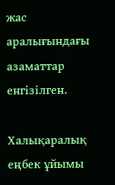жас аралығындағы азаматтар енгізілген.

Халықаралық еңбек ұйымы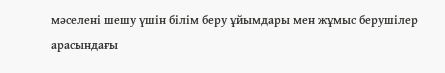мәселені шешу үшін білім беру ұйымдары мен жұмыс берушілер арасындағы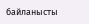байланысты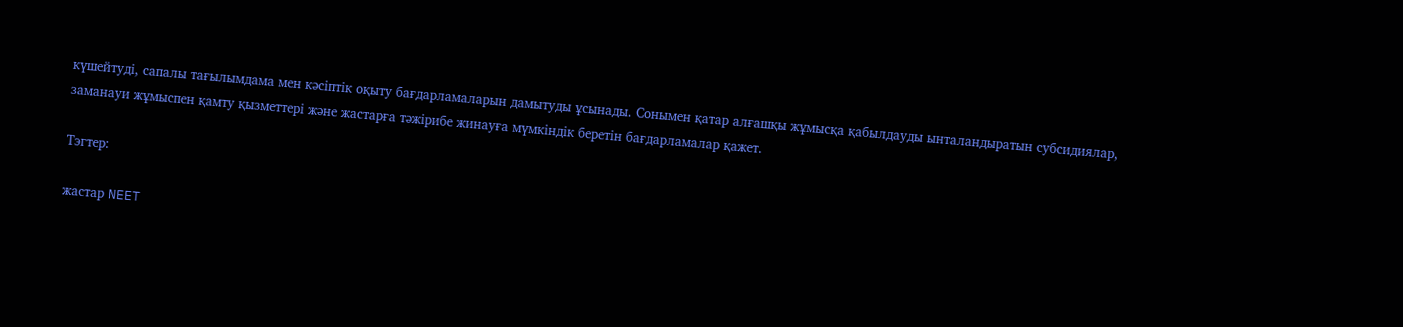күшейтуді, сапалы тағылымдама мен кәсіптік оқыту бағдарламаларын дамытуды ұсынады. Сонымен қатар алғашқы жұмысқа қабылдауды ынталандыратын субсидиялар, заманауи жұмыспен қамту қызметтері және жастарға тәжірибе жинауға мүмкіндік беретін бағдарламалар қажет.

Тэгтер:

жастар NEET